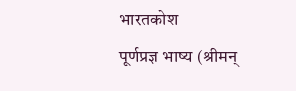भारतकोश
पूर्णप्रज्ञ भाष्य (श्रीमन्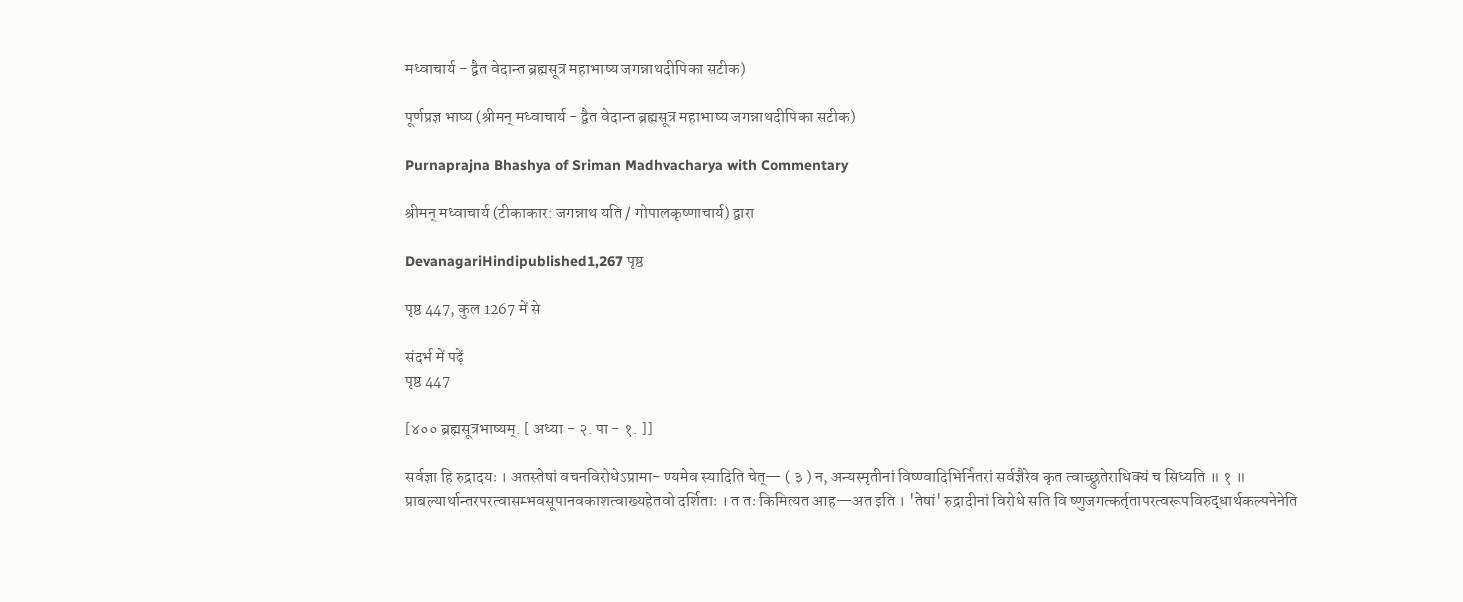मध्वाचार्य - द्वैत वेदान्त ब्रह्मसूत्र महाभाष्य जगन्नाथदीपिका सटीक)

पूर्णप्रज्ञ भाष्य (श्रीमन् मध्वाचार्य - द्वैत वेदान्त ब्रह्मसूत्र महाभाष्य जगन्नाथदीपिका सटीक)

Purnaprajna Bhashya of Sriman Madhvacharya with Commentary

श्रीमन् मध्वाचार्य (टीकाकार: जगन्नाथ यति / गोपालकृष्णाचार्य) द्वारा

DevanagariHindipublished1,267 पृष्ठ

पृष्ठ 447, कुल 1267 में से

संदर्भ में पढ़ें
पृष्ठ 447

[४०० ब्रह्मसूत्रभाष्यम्. [ अध्या - २. पा - १. ]]

सर्वज्ञा हि रुद्रादयः । अतस्तेषां वचनविरोधेऽप्रामा- ण्यमेव स्यादिति चेत्— ( ३ ) न, अन्यस्मृतीनां विष्ण्वादिभिर्नितरां सर्वज्ञैरेव कृत त्वाच्छ्रुतेराधिक्यं च सिध्यति ॥ १ ॥ प्राबल्यार्थान्तरपरत्वासम्भवसूपानवकाशत्वाख्यहेतवो दर्शिताः । त तः किमित्यत आह—अत इति । 'तेषां' रुद्रादीनां विरोधे सति वि ष्णुजगत्कर्तृतापरत्वरूपविरुद्धार्थकल्पनेनेति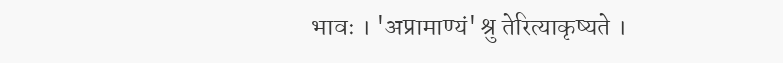भावः । 'अप्रामाण्यं' श्रु तेरित्याकृष्यते ।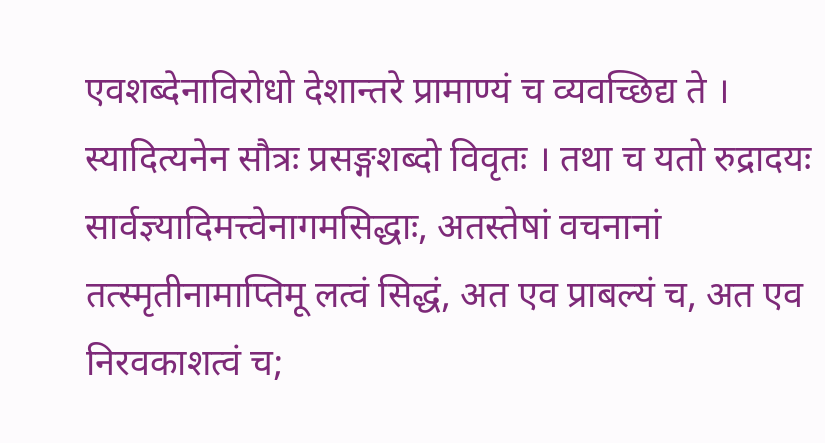एवशब्देनाविरोधो देशान्तरे प्रामाण्यं च व्यवच्छिद्य ते । स्यादित्यनेन सौत्रः प्रसङ्गशब्दो विवृतः । तथा च यतो रुद्रादयः सार्वज्ञ्यादिमत्त्वेनागमसिद्धाः, अतस्तेषां वचनानां तत्स्मृतीनामाप्तिमू लत्वं सिद्धं, अत एव प्राबल्यं च, अत एव निरवकाशत्वं च;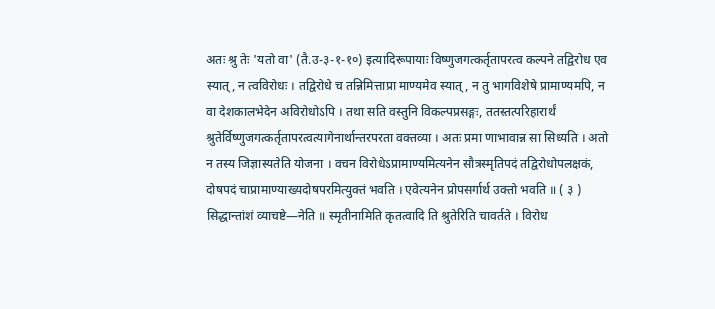अतः श्रु तेः 'यतो वा' (तै.उ-३-१-१०) इत्यादिरूपायाः विष्णुजगत्कर्तृतापरत्व कल्पने तद्विरोध एव स्यात्, न त्वविरोधः । तद्विरोधे च तन्निमित्ताप्रा माण्यमेव स्यात्, न तु भागविशेषे प्रामाण्यमपि, न वा देशकालभेदेन अविरोधोऽपि । तथा सति वस्तुनि विकल्पप्रसङ्गः, ततस्तत्परिहारार्थं श्रुतेर्विष्णुजगत्कर्तृतापरत्वत्यागेनार्थान्तरपरता वक्तव्या । अतः प्रमा णाभावान्न सा सिध्यति । अतो न तस्य जिज्ञास्यतेति योजना । वचन विरोधेऽप्रामाण्यमित्यनेन सौत्रस्मृतिपदं तद्विरोधोपलक्षकं, दोषपदं चाप्रामाण्याख्यदोषपरमित्युक्तं भवति । एवेत्यनेन प्रोपसर्गार्थ उक्तो भवति ॥ ( ३ ) सिद्धान्तांशं व्याचष्टे—नेति ॥ स्मृतीनामिति कृतत्वादि ति श्रुतेरिति चावर्तते । विरोध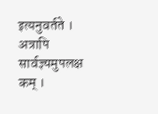इत्यनुवर्तते । अत्रापि सार्वज्ञ्यमुपलक्ष कम् ।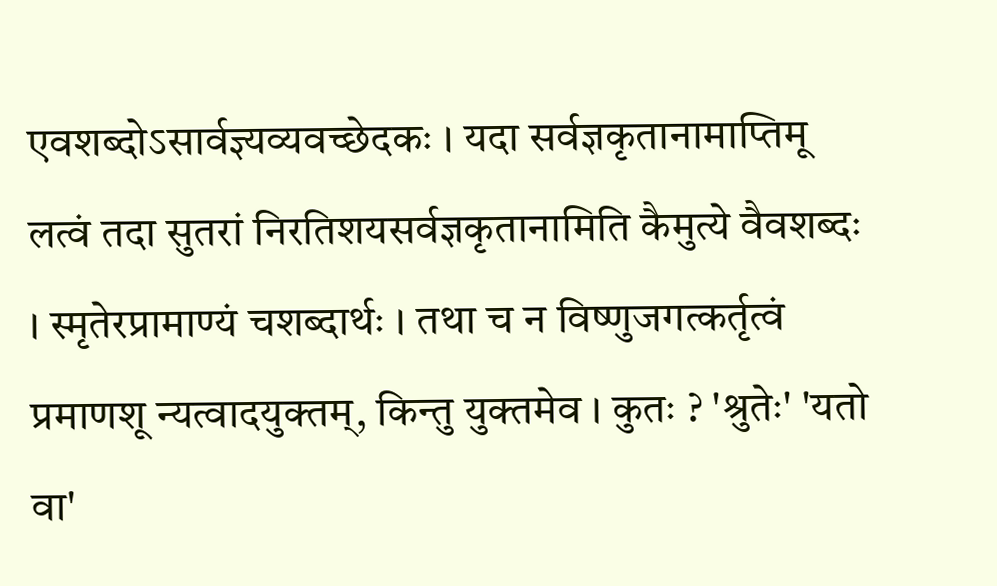एवशब्दोऽसार्वज्ञ्यव्यवच्छेदकः । यदा सर्वज्ञकृतानामाप्तिमू लत्वं तदा सुतरां निरतिशयसर्वज्ञकृतानामिति कैमुत्ये वैवशब्दः । स्मृतेरप्रामाण्यं चशब्दार्थः । तथा च न विष्णुजगत्कर्तृत्वं प्रमाणशू न्यत्वादयुक्तम्, किन्तु युक्तमेव । कुतः ? 'श्रुतेः' 'यतो वा'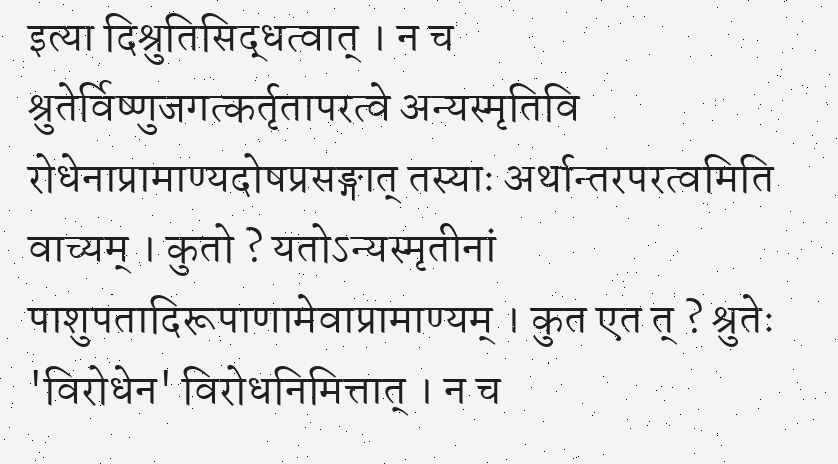इत्या दिश्रुतिसिद्धत्वात् । न च श्रुतेर्विष्णुजगत्कर्तृतापरत्वे अन्यस्मृतिवि रोधेनाप्रामाण्यदोषप्रसङ्गात् तस्याः अर्थान्तरपरत्वमिति वाच्यम् । कुतो ? यतोऽन्यस्मृतीनां पाशुपतादिरूपाणामेवाप्रामाण्यम् । कुत एत त् ? श्रुतेः 'विरोधेन' विरोधनिमित्तात् । न च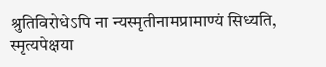श्रुतिविरोधेऽपि ना न्यस्मृतीनामप्रामाण्यं सिध्यति, स्मृत्यपेक्षया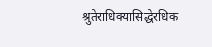श्रुतेराधिक्यासिद्धेरधिक